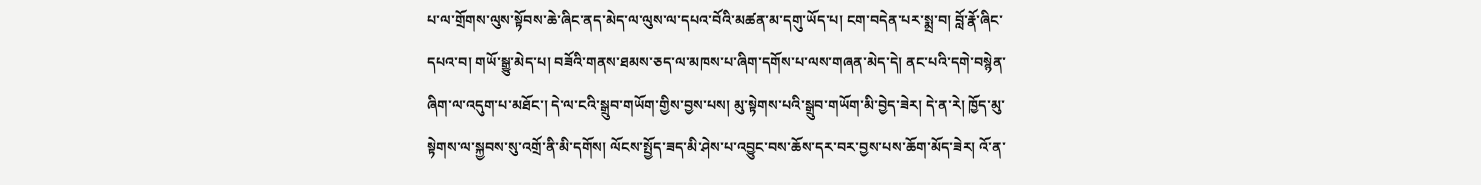པ་ལ་གྲོགས་ལུས་སྟོབས་ཆེ་ཞིང་ནད་མེད་ལ་ལུས་ལ་དཔའ་བོའི་མཚན་མ་དགུ་ཡོད་པ། ངག་བདེན་པར་སྨྲ་བ། བློ་རྣོ་ཞིང་དཔའ་བ། གཡོ་སྒྱུ་མེད་པ། བཟོའི་གནས་ཐམས་ཅད་ལ་མཁས་པ་ཞིག་དགོས་པ་ལས་གཞན་མེད་དེ། ནང་པའི་དགེ་བསྙེན་ཞིག་ལ་འདུག་པ་མཐོང་། དེ་ལ་ངའི་སྒྲུབ་གཡོག་གྱིས་བྱས་པས། མུ་སྟེགས་པའི་སྒྲུབ་གཡོག་མི་བྱེད་ཟེར། དེ་ན་རེ། ཁྱོད་མུ་སྟེགས་ལ་སྐྱབས་སུ་འགྲོ་ནི་མི་དགོས། ལོངས་སྤྱོད་ཟད་མི་ཤེས་པ་འབྱུང་བས་ཆོས་དར་བར་བྱས་པས་ཆོག་མོད་ཟེར། འོ་ན་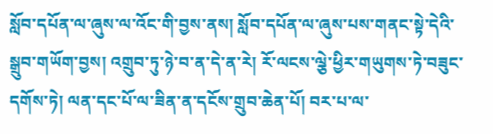སློབ་དཔོན་ལ་ཞུས་ལ་འོང་གི་བྱས་ནས། སློབ་དཔོན་ལ་ཞུས་པས་གནང་སྟེ་དེའི་སྒྲུབ་གཡོག་བྱས། འགྲུབ་ཏུ་ཉེ་བ་ན་དེ་ན་རེ། རོ་ལངས་ལྕེ་ཕྱིར་གཡུགས་ཏེ་བཟུང་དགོས་ཏེ། ལན་དང་པོ་ལ་ཟིན་ན་དངོས་གྲུབ་ཆེན་པོ། བར་པ་ལ་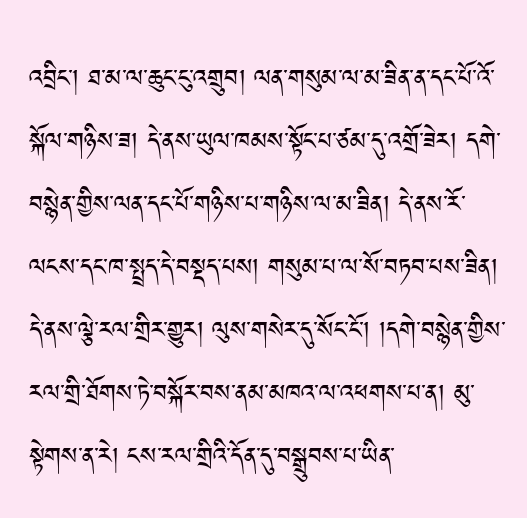འབྲིང་། ཐ་མ་ལ་ཆུང་ངུ་འགྲུབ། ལན་གསུམ་ལ་མ་ཟིན་ན་དང་པོ་འོ་སྐོལ་གཉིས་ཟ། དེ་ནས་ཡུལ་ཁམས་སྟོང་པ་ཙམ་དུ་འགྲོ་ཟེར། དགེ་བསྙེན་གྱིས་ལན་དང་པོ་གཉིས་པ་གཉིས་ལ་མ་ཟིན། དེ་ནས་རོ་ལངས་དང་ཁ་སྤྲད་དེ་བསྡད་པས། གསུམ་པ་ལ་སོ་བཏབ་པས་ཟིན། དེ་ནས་ལྕེ་རལ་གྲིར་གྱུར། ལུས་གསེར་དུ་སོང་ངོ་། །དགེ་བསྙེན་གྱིས་རལ་གྲི་ཐོགས་ཏེ་བསྐོར་བས་ནམ་མཁའ་ལ་འཕགས་པ་ན། མུ་སྟེགས་ན་རེ། ངས་རལ་གྲིའི་དོན་དུ་བསྒྲུབས་པ་ཡིན་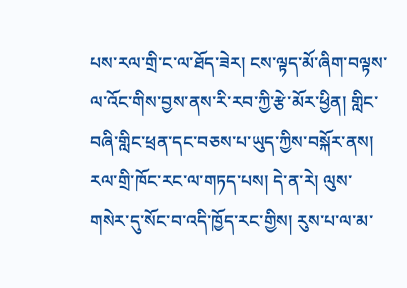པས་རལ་གྲི་ང་ལ་ཐོད་ཟེར། ངས་ལྟད་མོ་ཞིག་བལྟས་ལ་འོང་གིས་བྱས་ནས་རི་རབ་ཀྱི་རྩེ་མོར་ཕྱིན། གླིང་བཞི་གླིང་ཕྲན་དང་བཅས་པ་ཡུད་ཀྱིས་བསྐོར་ནས། རལ་གྲི་ཁོང་རང་ལ་གཏད་པས། དེ་ན་རེ། ལུས་གསེར་དུ་སོང་བ་འདི་ཁྱོད་རང་གྱིས། རུས་པ་ལ་མ་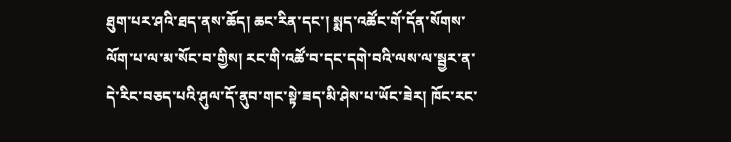ཐུག་པར་ཤའི་ཐད་ནས་ཆོད། ཆང་རིན་དང་། སྨད་འཚོང་གོ་དོན་སོགས་ལོག་པ་ལ་མ་སོང་བ་གྱིས། རང་གི་འཚོ་བ་དང་དགེ་བའི་ལས་ལ་སྦྱར་ན་དེ་རིང་བཅད་པའི་ཤུལ་དོ་ནུབ་གང་སྟེ་ཟད་མི་ཤེས་པ་ཡོང་ཟེར། ཁོང་རང་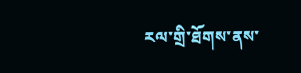རལ་གྲི་ཐོགས་ནས་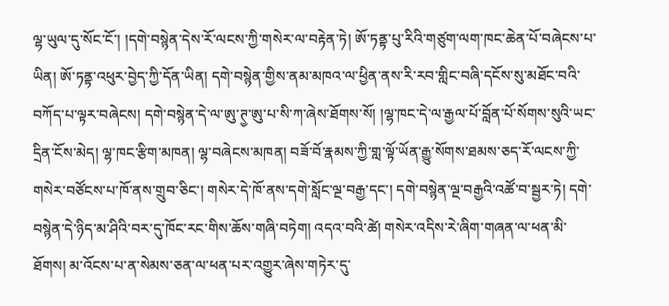ལྷ་ཡུལ་དུ་སོང་ངོ་། །དགེ་བསྙེན་དེས་རོ་ལངས་ཀྱི་གསེར་ལ་བརྟེན་ཏེ། ཨོ་ཏནྟ་པུ་རིའི་གཙུག་ལག་ཁང་ཆེན་པོ་བཞེངས་པ་ཡིན། ཨོ་ཏནྟ་འཕུར་བྱེད་ཀྱི་དོན་ཡིན། དགེ་བསྙེན་གྱིས་ནམ་མཁའ་ལ་ཕྱིན་ནས་རི་རབ་གླིང་བཞི་དངོས་སུ་མཐོང་བའི་བཀོད་པ་ལྟར་བཞེངས། དགེ་བསྙེན་དེ་ལ་ཨུ་ཊྱ་ཨུ་པ་སི་ཀ་ཞེས་ཐོགས་སོ། །ལྷ་ཁང་དེ་ལ་རྒྱལ་པོ་བློན་པོ་སོགས་སུའི་ཡང་དྲིན་ངོས་མེད། ལྷ་ཁང་རྩིག་མཁན། ལྷ་བཞེངས་མཁན། བཟོ་བོ་རྣམས་ཀྱི་གླ་ལྟོ་ཡོན་རྒྱུ་སོགས་ཐམས་ཅད་རོ་ལངས་ཀྱི་གསེར་བཙོངས་པ་ཁོ་ནས་གྲུབ་ཅིང་། གསེར་དེ་ཁོ་ནས་དགེ་སློང་ལྔ་བརྒྱ་དང་། དགེ་བསྙེན་ལྔ་བརྒྱའི་འཚོ་བ་སྦྱར་ཏེ། དགེ་བསྙེན་དེ་ཉིད་མ་ཤིའི་བར་དུ་ཁོང་རང་གིས་ཆོས་གཞི་བཏེག། འདའ་བའི་ཚེ། གསེར་འདིས་རེ་ཞིག་གཞན་ལ་ཕན་མི་ཐོགས། མ་འོངས་པ་ན་སེམས་ཅན་ལ་ཕན་པར་འགྱུར་ཞེས་གཏེར་དུ་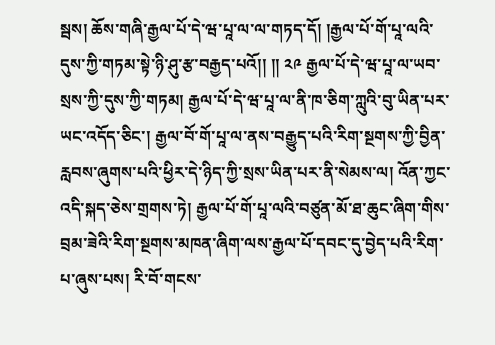སྦས། ཆོས་གཞི་རྒྱལ་པོ་དེ་ཝ་པཱ་ལ་ལ་གཏད་དོ། །རྒྱལ་པོ་གོ་པཱ་ལའི་དུས་ཀྱི་གཏམ་སྟེ་ཉི་ཤུ་རྩ་བརྒྱད་པའོ།། །། ༢༩ རྒྱལ་པོ་དེ་ཝ་པཱ་ལ་ཡབ་སྲས་ཀྱི་དུས་ཀྱི་གཏམ། རྒྱལ་པོ་དེ་ཝ་པཱ་ལ་ནི་ཁ་ཅིག་ཀླུའི་བུ་ཡིན་པར་ཡང་འདོད་ཅིང་། རྒྱལ་བོ་གོ་པཱ་ལ་ནས་བརྒྱུད་པའི་རིག་སྔགས་ཀྱི་བྱིན་རླབས་ཞུགས་པའི་ཕྱིར་དེ་ཉིད་ཀྱི་སྲས་ཡིན་པར་ནི་སེམས་ལ། འོན་ཀྱང་འདི་སྐད་ཅེས་གྲགས་ཏེ། རྒྱལ་པོ་གོ་པཱ་ལའི་བཙུན་མོ་ཐ་ཆུང་ཞིག་གིས་བྲམ་ཟེའི་རིག་སྔགས་མཁན་ཞིག་ལས་རྒྱལ་པོ་དབང་དུ་བྱེད་པའི་རིག་པ་ཞུས་པས། རི་བོ་གངས་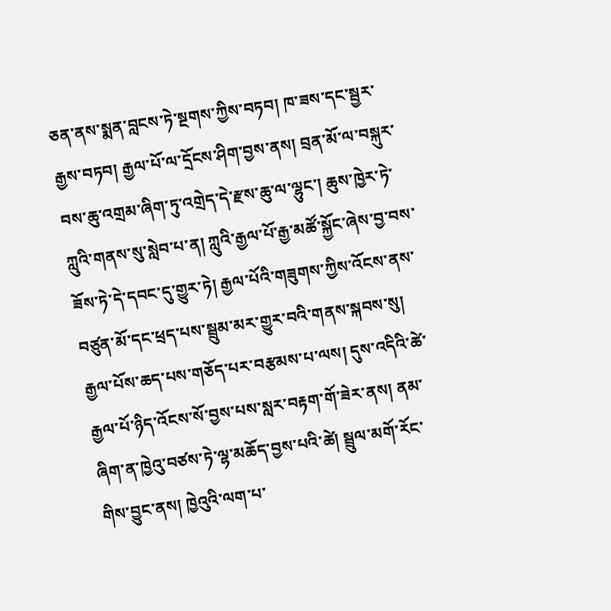ཅན་ནས་སྨན་བླངས་ཏེ་སྔགས་ཀྱིས་བཏབ། ཁ་ཟས་དང་སྦྱར་རྒྱས་བཏབ། རྒྱལ་པོ་ལ་དྲོངས་ཤིག་བྱས་ནས། བྲན་མོ་ལ་བསྐུར་བས་ཆུ་འགྲམ་ཞིག་ཏུ་འགྲེད་དེ་རྫས་ཆུ་ལ་ལྷུང་། ཆུས་ཁྱེར་ཏེ་ཀླུའི་གནས་སུ་སླེབ་པ་ན། ཀླུའི་རྒྱལ་པོ་རྒྱ་མཚོ་སྐྱོང་ཞེས་བྱ་བས་ཟོས་ཏེ་དེ་དབང་དུ་གྱུར་ཏེ། རྒྱལ་པོའི་གཟུགས་ཀྱིས་འོངས་ནས་བཙུན་མོ་དང་ཕྲད་པས་སྦྲུམ་མར་གྱུར་བའི་གནས་སྐབས་སུ། རྒྱལ་པོས་ཆད་པས་གཅོད་པར་བརྩམས་པ་ལས། དུས་འདིའི་ཚེ་རྒྱལ་པོ་ཉིད་འོངས་སོ་བྱས་པས་སླར་བརྟག་གོ་ཟེར་ནས། ནམ་ཞིག་ན་ཁྱེའུ་བཙས་ཏེ་ལྷ་མཆོད་བྱས་པའི་ཚེ། སྦྲུལ་མགོ་རོང་གིས་བྱུང་ནས། ཁྱེའུའི་ལག་པ་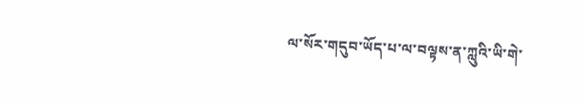ལ་སོར་གདུབ་ཡོད་པ་ལ་བལྟས་ན་ཀླུའི་ཡི་གེ་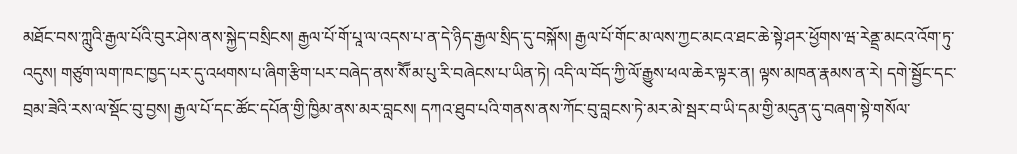མཐོང་བས་ཀླུའི་རྒྱལ་པོའི་བུར་ཤེས་ནས་སྐྱེད་བསྲིངས། རྒྱལ་པོ་གོ་པཱ་ལ་འདས་པ་ན་དེ་ཉིད་རྒྱལ་སྲིད་དུ་བསྐོས། རྒྱལ་པོ་གོང་མ་ལས་ཀྱང་མངའ་ཐང་ཆེ་སྟེ་ཤར་ཕྱོགས་ཝ་རེནྡྲ་མངའ་འོག་ཏུ་འདུས། གཙུག་ལག་ཁང་ཁྱད་པར་དུ་འཕགས་པ་ཞིག་རྩིག་པར་བཞེད་ནས་སཽ་མ་པུ་རི་བཞེངས་པ་ཡིན་ཏེ། འདི་ལ་བོད་ཀྱི་ལོ་རྒྱུས་ཕལ་ཆེར་ལྟར་ན། ལྟས་མཁན་རྣམས་ན་རེ། དགེ་སྦྱོང་དང་བྲམ་ཟེའི་རས་ལ་སྡོང་བུ་བྱས། རྒྱལ་པོ་དང་ཚོང་དཔོན་གྱི་ཁྱིམ་ནས་མར་བླངས། དཀའ་ཐུབ་པའི་གནས་ནས་ཀོང་བུ་བླངས་ཏེ་མར་མེ་སྦར་བ་ཡི་དམ་གྱི་མདུན་དུ་བཞག་སྟེ་གསོལ་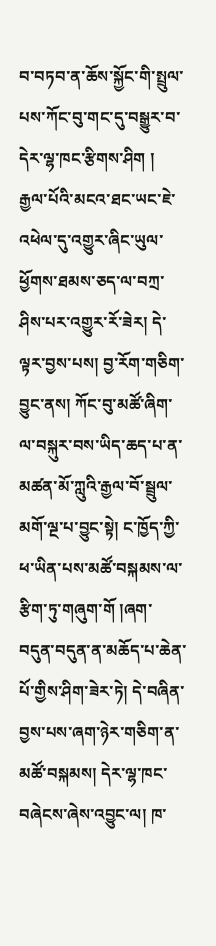བ་བཏབ་ན་ཆོས་སྐྱོང་གི་སྤྲུལ་པས་ཀོང་བུ་གང་དུ་བསྒྱུར་བ་དེར་ལྷ་ཁང་རྩིགས་ཤིག ། རྒྱལ་པོའི་མངའ་ཐང་ཡང་ཇེ་འཕེལ་དུ་འགྱུར་ཞིང་ཡུལ་ཕྱོགས་ཐམས་ཅད་ལ་བཀྲ་ཤིས་པར་འགྱུར་རོ་ཟེར། དེ་ལྟར་བྱས་པས། བྱ་རོག་གཅིག་བྱུང་ནས། ཀོང་བུ་མཚོ་ཞིག་ལ་བསྐུར་བས་ཡིད་ཆད་པ་ན་མཚན་མོ་ཀླུའི་རྒྱལ་བོ་སྦྲུལ་མགོ་ལྔ་པ་བྱུང་སྟེ། ང་ཁྱོད་ཀྱི་ཕ་ཡིན་པས་མཚོ་བསྐམས་ལ་རྩིག་ཏུ་གཞུག་གོ །ཞག་བདུན་བདུན་ན་མཆོད་པ་ཆེན་པོ་གྱིས་ཤིག་ཟེར་ཏེ། དེ་བཞིན་བྱས་པས་ཞག་ཉེར་གཅིག་ན་མཚོ་བསྐམས། དེར་ལྷ་ཁང་བཞེངས་ཞེས་འབྱུང་ལ། ཁ་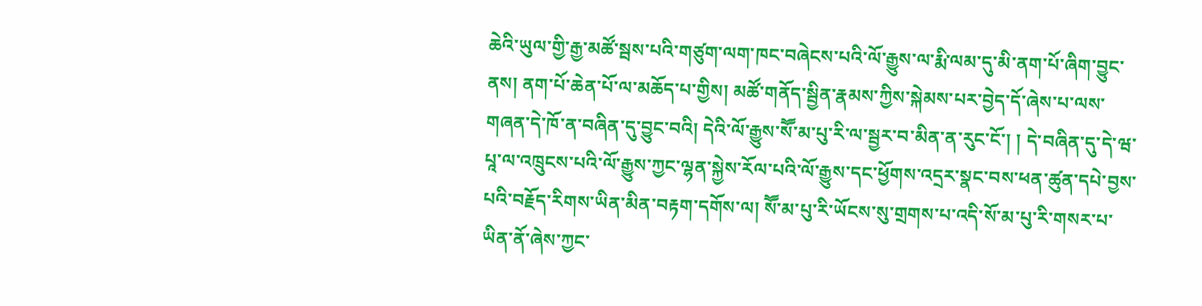ཆེའི་ཡུལ་གྱི་རྒྱ་མཚོ་སྦས་པའི་གཙུག་ལག་ཁང་བཞེངས་པའི་ལོ་རྒྱུས་ལ་རྨི་ལམ་དུ་མི་ནག་པོ་ཞིག་བྱུང་ནས། ནག་པོ་ཆེན་པོ་ལ་མཆོད་པ་གྱིས། མཚོ་གནོད་སྦྱིན་རྣམས་ཀྱིས་སྐེམས་པར་བྱེད་དོ་ཞེས་པ་ལས་གཞན་དེ་ཁོ་ན་བཞིན་དུ་བྱུང་བའི། དེའི་ལོ་རྒྱུས་སཽ་མ་པུ་རི་ལ་སྦྱར་བ་མིན་ན་རུང་ངོ་། ། དེ་བཞིན་དུ་དེ་ཝ་པཱ་ལ་འཁྲུངས་པའི་ལོ་རྒྱུས་ཀྱང་ལྷན་སྐྱེས་རོལ་པའི་ལོ་རྒྱུས་དང་ཕྱོགས་འདྲར་སྣང་བས་ཕན་ཚུན་དཔེ་བྱས་པའི་བརྗོད་རིགས་ཡིན་མིན་བརྟག་དགོས་ལ། སཽ་མ་པུ་རི་ཡོངས་སུ་གྲགས་པ་འདི་སོ་མ་པུ་རི་གསར་པ་ཡིན་ནོ་ཞེས་ཀྱང་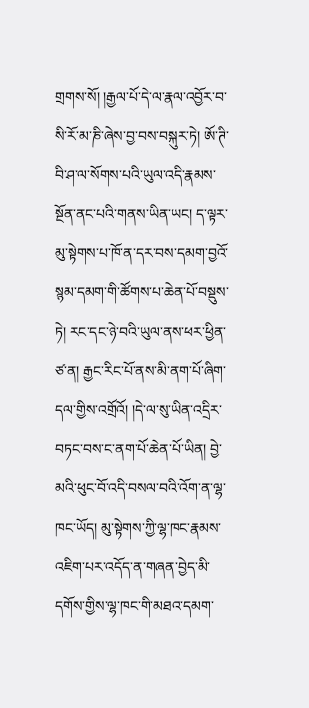གྲགས་སོ། །རྒྱལ་པོ་དེ་ལ་རྣལ་འབྱོར་བ་སི་རོ་མ་ཎི་ཞེས་བྱ་བས་བསྐུར་ཏེ། ཨོ་ཊི་བི་ཤ་ལ་སོགས་པའི་ཡུལ་འདི་རྣམས་སྔོན་ནང་པའི་གནས་ཡིན་ཡང། ད་ལྟར་མུ་སྟེགས་པ་ཁོ་ན་དར་བས་དམག་བྱའོ་སྙམ་དམག་གི་ཚོགས་པ་ཆེན་པོ་བསྡུས་ཏེ། རང་དང་ཉེ་བའི་ཡུལ་ནས་ཕར་ཕྱིན་ཙ་ན། རྒྱང་རིང་པོ་ནས་མི་ནག་པོ་ཞིག་དལ་གྱིས་འགྲོའོ། །དེ་ལ་སུ་ཡིན་འདྲིར་བཏང་བས་ང་ནག་པོ་ཆེན་པོ་ཡིན། བྱེ་མའི་ཕུང་བོ་འདི་བསལ་བའི་འོག་ན་ལྷ་ཁང་ཡོད། མུ་སྟེགས་ཀྱི་ལྷ་ཁང་རྣམས་འཇིག་པར་འདོད་ན་གཞན་བྱེད་མི་དགོས་གྱིས་ལྷ་ཁང་གི་མཐའ་དམག་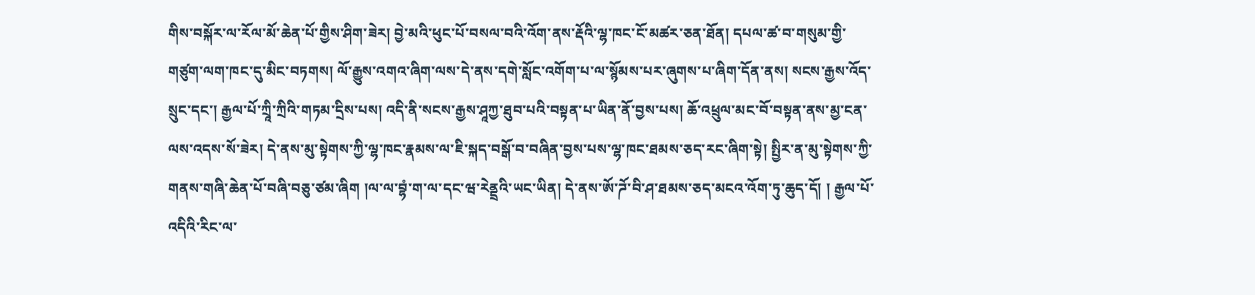གིས་བསྐོར་ལ་རོལ་མོ་ཆེན་པོ་གྱིས་ཤིག་ཟེར། བྱེ་མའི་ཕུང་པོ་བསལ་བའི་འོག་ནས་རྡོའི་ལྷ་ཁང་ངོ་མཚར་ཅན་ཐོན། དཔལ་ཚ་བ་གསུམ་གྱི་གཙུག་ལག་ཁང་དུ་མིང་བཏགས། ལོ་རྒྱུས་འགའ་ཞིག་ལས་དེ་ནས་དགེ་སློང་འགོག་པ་ལ་སྙོམས་པར་ཞུགས་པ་ཞིག་དོན་ནས། སངས་རྒྱས་འོད་སྲུང་དང་། རྒྱལ་པོ་ཀྲཱི་ཀྲིའི་གཏམ་དྲིས་པས། འདི་ནི་སངས་རྒྱས་ཤཱཀྱ་ཐུབ་པའི་བསྟན་པ་ཡིན་ནོ་བྱས་པས། ཆོ་འཕྲུལ་མང་བོ་བསྟན་ནས་མྱ་ངན་ལས་འདས་སོ་ཟེར། དེ་ནས་མུ་སྟེགས་ཀྱི་ལྷ་ཁང་རྣམས་ལ་ཇི་སྐད་བསྒོ་བ་བཞིན་བྱས་པས་ལྷ་ཁང་ཐམས་ཅད་རང་ཞིག་སྟེ། སྤྱིར་ན་མུ་སྟེགས་ཀྱི་གནས་གཞི་ཆེན་པོ་བཞི་བཅུ་ཙམ་ཞིག །ལ་ལ་བྷཾ་ག་ལ་དང་ཝ་རེནྡྲའི་ཡང་ཡིན། དེ་ནས་ཨོ་ཌོ་བི་ཤ་ཐམས་ཅད་མངའ་འོག་ཏུ་ཆུད་དོ། ། རྒྱལ་པོ་འདིའི་རིང་ལ་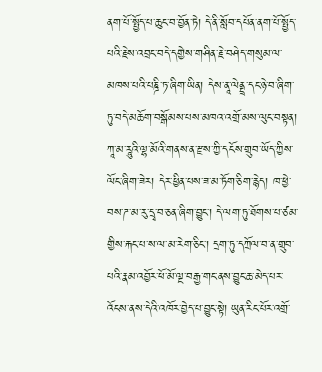ནག་པོ་སྤྱོད་པ་ཆུང་བ་བྱོན་ཏེ། དེ་ནི་སློབ་དཔོན་ནག་པོ་སྤྱོད་པའི་རྗེས་འབྲང་བདེ་དགྱེས་གཤིན་རྗེ་བཤེད་གསུམ་ལ་མཁས་པའི་པཎྜི་ཏ་ཞིག་ཡིན། དེས་ནཱ་ལེནྡྲ་དང་ཉེ་བ་ཞིག་ཏུ་བདེ་མཆོག་བསྒོམས་པས་མཁའ་འགྲོ་མས་ལུང་བསྟན། ཀཱ་མ་རཱུའི་ལྷ་མོའི་གནས་ན་རྫས་ཀྱི་དངོས་གྲུབ་ཡོད་ཀྱིས་ལོང་ཞིག་ཟེར། དེར་ཕྱིན་པས་ཟ་མ་ཏོག་ཅིག་རྙེད། ཁ་ཕྱེ་བས་ཌ་མ་རུ་དྲྭ་བ་ཅན་ཞིག་བྱུང་། དེ་ལག་ཏུ་ཐོགས་པ་ཙམ་གྱིས་རྐང་པ་ས་ལ་མ་རེག་ཅིང་། དྲག་ཏུ་དཀྲོལ་བ་ན་གྲུབ་པའི་རྣམ་འབྱོར་ཕོ་མོ་ལྔ་བརྒྱ་གང་ནས་བྱུང་ཆ་མེད་པར་འོངས་ནས་དེའི་འཁོར་བྱེད་པ་བྱུང་སྟེ། ཡུན་རིང་པོར་འགྲོ་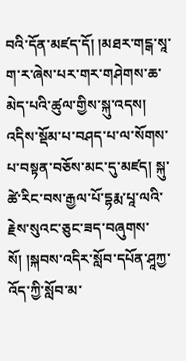བའི་དོན་མཛད་དོ། །མཐར་གངྒ་སཱ་ག་ར་ཞེས་པར་གར་གཤེགས་ཆ་མེད་པའི་ཚུལ་གྱིས་སྐུ་འདས། འདིས་སྡོམ་པ་བཤད་པ་ལ་སོགས་པ་བསྟན་བཅོས་མང་དུ་མཛད། སྐུ་ཚེ་རིང་བས་རྒྱལ་པོ་དྷརྨ་པཱ་ལའི་རྗེས་སུའང་ཅུང་ཟད་བཞུགས་སོ། །སྐབས་འདིར་སློབ་དཔོན་ཤཱཀྱ་འོད་ཀྱི་སློབ་མ་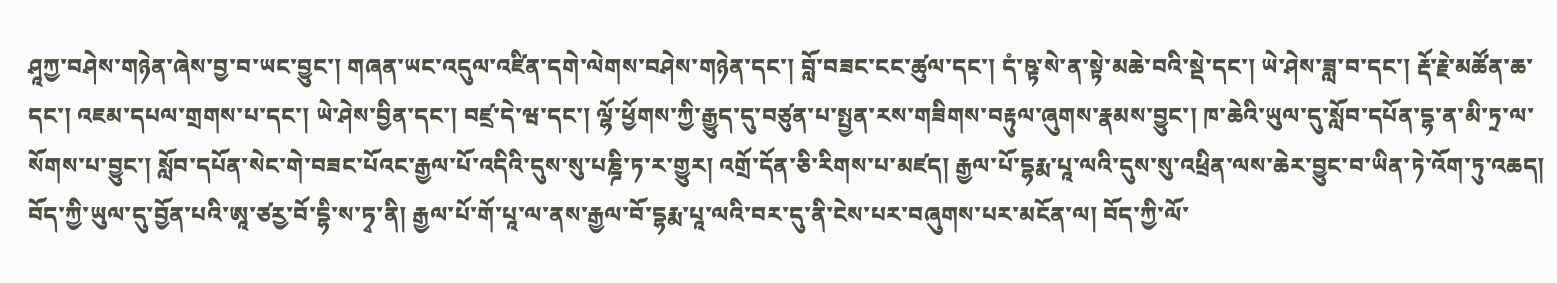ཤཱཀྱ་བཤེས་གཉེན་ཞེས་བྱ་བ་ཡང་བྱུང་། གཞན་ཡང་འདུལ་འཛིན་དགེ་ལེགས་བཤེས་གཉེན་དང་། བློ་བཟང་ངང་ཚུལ་དང་། དཾ་ཥྟ་སེ་ན་སྟེ་མཆེ་བའི་སྡེ་དང་། ཡེ་ཤེས་ཟླ་བ་དང་། རྡོ་རྗེ་མཚོན་ཆ་དང་། འཇམ་དཔལ་གྲགས་པ་དང་། ཡེ་ཤེས་བྱིན་དང་། བཛྲ་དེ་ཝ་དང་། ལྷོ་ཕྱོགས་ཀྱི་རྒྱུད་དུ་བཙུན་པ་སྤྱན་རས་གཟིགས་བརྟུལ་ཞུགས་རྣམས་བྱུང་། ཁ་ཆེའི་ཡུལ་དུ་སློབ་དཔོན་དྷ་ན་མི་ཏྲ་ལ་སོགས་པ་བྱུང་། སློབ་དཔོན་སེང་གེ་བཟང་པོའང་རྒྱལ་པོ་འདིའི་དུས་སུ་པཎྜི་ཏ་ར་གྱུར། འགྲོ་དོན་ཅི་རིགས་པ་མཛད། རྒྱལ་པོ་དྷརྨ་པཱ་ལའི་དུས་སུ་འཕྲིན་ལས་ཆེར་བྱུང་བ་ཡིན་ཏེ་འོག་ཏུ་འཆད། བོད་ཀྱི་ཡུལ་དུ་བྱོན་པའི་ཨཱ་ཙརྱ་བོ་དྷི་ས་ཏྭ་ནི། རྒྱལ་པོ་གོ་པཱ་ལ་ནས་རྒྱལ་བོ་དྷརྨ་པཱ་ལའི་བར་དུ་ནི་ངེས་པར་བཞུགས་པར་མངོན་ལ། བོད་ཀྱི་ལོ་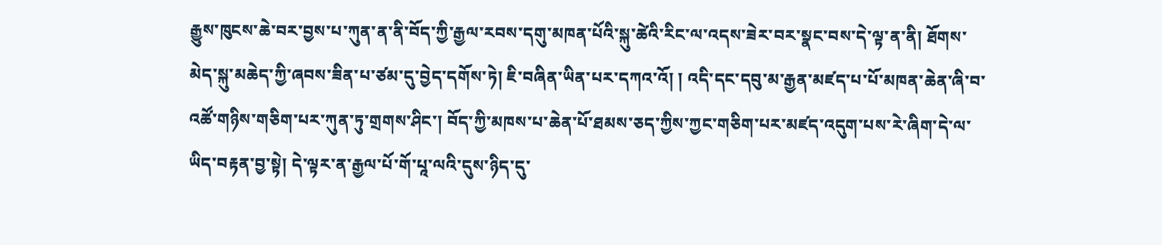རྒྱུས་ཁུངས་ཆེ་བར་བྱས་པ་ཀུན་ན་ནི་བོད་ཀྱི་རྒྱལ་རབས་དགུ་མཁན་པོའི་སྐུ་ཚེའི་རིང་ལ་འདས་ཟེར་བར་སྣང་བས་དེ་ལྟ་ན་ནི། ཐོགས་མེད་སྐུ་མཆེད་ཀྱི་ཞབས་ཟིན་པ་ཙམ་དུ་བྱེད་དགོས་ཏེ། ཇི་བཞིན་ཡིན་པར་དཀའ་འོ། ། འདི་དང་དབུ་མ་རྒྱན་མཛད་པ་པོ་མཁན་ཆེན་ཞི་བ་འཚོ་གཉིས་གཅིག་པར་ཀུན་ཏུ་གྲགས་ཤིང་། བོད་ཀྱི་མཁས་པ་ཆེན་པོ་ཐམས་ཅད་ཀྱིས་ཀྱང་གཅིག་པར་མཛད་འདུག་པས་རེ་ཞིག་དེ་ལ་ཡིད་བརྟན་བྱ་སྟེ། དེ་ལྟར་ན་རྒྱལ་པོ་གོ་པཱ་ལའི་དུས་ཉིད་དུ་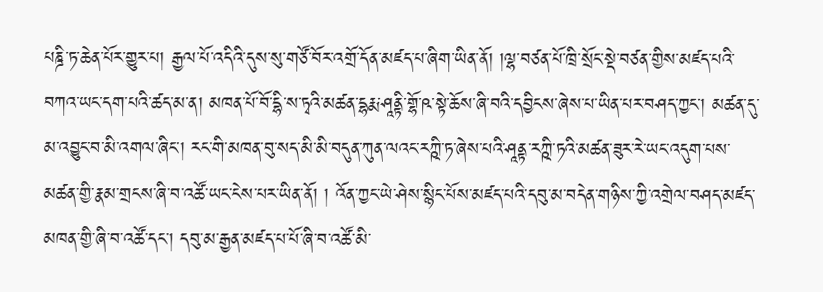པཎྜི་ཏ་ཆེན་པོར་གྱུར་པ། རྒྱལ་པོ་འདིའི་དུས་སུ་གཙོ་བོར་འགྲོ་དོན་མཛད་པ་ཞིག་ཡིན་ནོ། །ལྷ་བཙན་པོ་ཁྲི་སྲོང་སྡེ་བཙན་གྱིས་མཛད་པའི་བཀའ་ཡང་དག་པའི་ཚད་མ་ན། མཁན་པོ་བོ་དྷི་ས་ཏྭའི་མཚན་དྷརྨ་ཤཱནྟི་གྷོ་ཥ་སྟེ་ཆོས་ཞི་བའི་དབྱིངས་ཞེས་པ་ཡིན་པར་བཤད་ཀྱང་། མཚན་དུ་མ་འབྱུང་བ་མི་འགལ་ཞིང་། རང་གི་མཁན་བུ་སད་མི་མི་བདུན་ཀུན་ལའང་རཀྵི་ཏ་ཞེས་པའི་ཤཱནྟ་རཀྵི་ཏའི་མཚན་ཟུར་རེ་ཡང་འདུག་པས་མཚན་གྱི་རྣམ་གྲངས་ཞི་བ་འཚོ་ཡང་ངེས་པར་ཡིན་ནོ། ། འོན་ཀྱང་ཡེ་ཤེས་སྙིང་པོས་མཛད་པའི་དབུ་མ་བདེན་གཉིས་ཀྱི་འགྲེལ་བཤད་མཛད་མཁན་གྱི་ཞི་བ་འཚོ་དང་། དབུ་མ་རྒྱན་མཛད་པ་པོ་ཞི་བ་འཚོ་མི་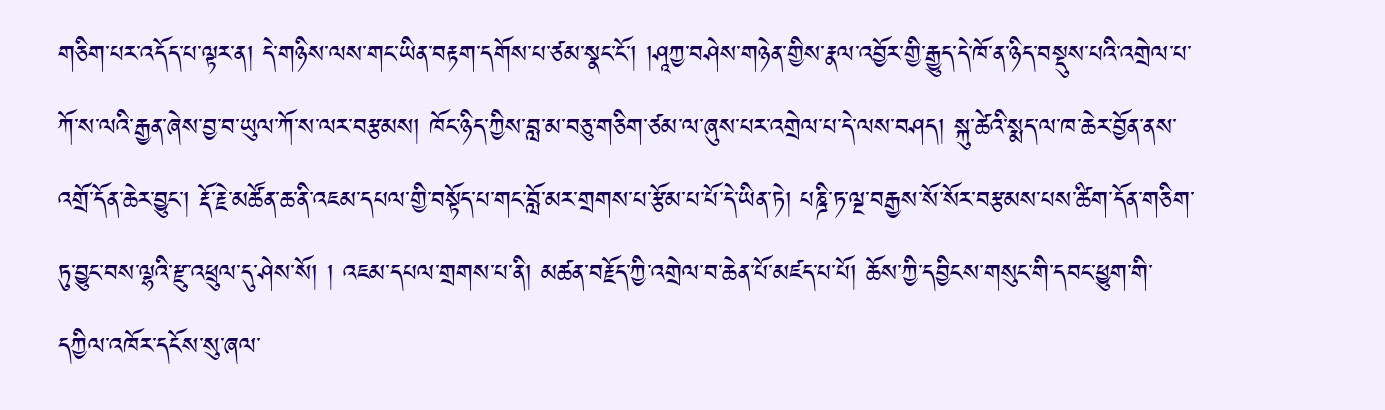གཅིག་པར་འདོད་པ་ལྟར་ན། དེ་གཉིས་ལས་གང་ཡིན་བརྟག་དགོས་པ་ཙམ་སྣང་ངོ་། །ཤཱཀྱ་བཤེས་གཉེན་གྱིས་རྣལ་འབྱོར་གྱི་རྒྱུད་དེ་ཁོ་ན་ཉིད་བསྡུས་པའི་འགྲེལ་པ་ཀོ་ས་ལའི་རྒྱན་ཞེས་བྱ་བ་ཡུལ་ཀོ་ས་ལར་བརྩམས། ཁོང་ཉིད་ཀྱིས་བླ་མ་བཅུ་གཅིག་ཙམ་ལ་ཞུས་པར་འགྲེལ་པ་དེ་ལས་བཤད། སྐུ་ཚེའི་སྨད་ལ་ཁ་ཆེར་བྱོན་ནས་འགྲོ་དོན་ཆེར་བྱུང་། རྡོ་རྗེ་མཚོན་ཆ་ནི་འཇམ་དཔལ་གྱི་བསྟོད་པ་གང་བློ་མར་གྲགས་པ་རྩོམ་པ་པོ་དེ་ཡིན་ཏེ། པཎྜི་ཏ་ལྔ་བརྒྱས་སོ་སོར་བརྩམས་པས་ཚིག་དོན་གཅིག་ཏུ་བྱུང་བས་ལྷའི་རྫུ་འཕྲུལ་དུ་ཤེས་སོ། ། འཇམ་དཔལ་གྲགས་པ་ནི། མཚན་བརྗོད་ཀྱི་འགྲེལ་བ་ཆེན་པོ་མཛད་པ་པོ། ཆོས་ཀྱི་དབྱིངས་གསུང་གི་དབང་ཕྱུག་གི་དཀྱིལ་འཁོར་དངོས་སུ་ཞལ་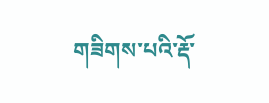གཟིགས་པའི་རྡོ་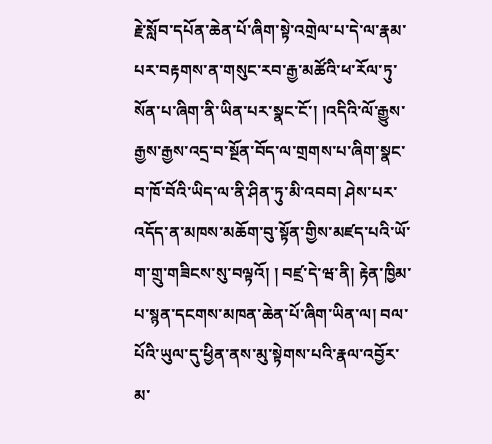རྗེ་སློབ་དཔོན་ཆེན་པོ་ཞིག་སྟེ་འགྲེལ་པ་དེ་ལ་རྣམ་པར་བརྟགས་ན་གསུང་རབ་རྒྱ་མཚོའི་ཕ་རོལ་ཏུ་སོན་པ་ཞིག་ནི་ཡིན་པར་སྣང་ངོ་། །འདིའི་ལོ་རྒྱུས་རྒྱས་རྒྱས་འདྲ་བ་སྔོན་བོད་ལ་གྲགས་པ་ཞིག་སྣང་བ་ཁོ་བོའི་ཡིད་ལ་ནི་ཤིན་ཏུ་མི་འབབ། ཤེས་པར་འདོད་ན་མཁས་མཆོག་བུ་སྟོན་གྱིས་མཛད་པའི་ཡོ་ག་གྲུ་གཟིངས་སུ་བལྟའོ། ། བཛྲ་དེ་ཝ་ནི། རྟེན་ཁྱིམ་པ་སྙན་དངགས་མཁན་ཆེན་པོ་ཞིག་ཡིན་ལ། བལ་པོའི་ཡུལ་དུ་ཕྱིན་ནས་མུ་སྟེགས་པའི་རྣལ་འབྱོར་མ་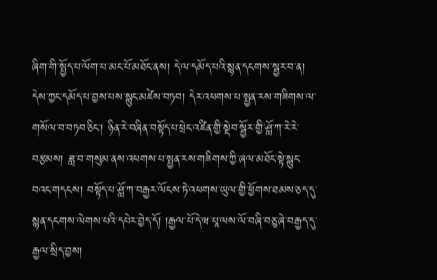ཞིག་གི་སྤྱོད་པ་ལོག་པ་མང་པོ་མཐོང་ནས། དེ་ལ་དམོད་པའི་སྙན་དངགས་སྦྱར་བ་ན། དེས་ཀྱང་དམོད་པ་བྱས་པས་སྙུང་མཛེས་བཏབ། དེར་འཕགས་པ་སྤྱན་རས་གཟིགས་ལ་གསོལ་བ་བཏབ་ཅིང་། ཉིན་རེ་བཞིན་བསྟོད་པ་ཕྲེང་འཛིན་གྱི་སྡེབ་སྦྱོར་གྱི་ཤློ་ཀ་རེ་རེ་བརྩམས། ཟླ་བ་གསུམ་ནས་འཕགས་པ་སྤྱན་རས་གཟིགས་ཀྱི་ཞལ་མཐོང་སྟེ་སྙུང་བའང་གདངས། བསྟོད་པ་ཤློ་ཀ་བརྒྱར་ལོངས་ཏེ་འཕགས་ཡུལ་གྱི་ཕྱོགས་ཐམས་ཅད་དུ་སྙན་དངགས་ལེགས་པའི་དཔེར་བྱེད་དོ། །རྒྱལ་པོ་དེ་ཝ་པཱ་ལས་ལོ་བཞི་བཅུ་ཞེ་བརྒྱད་དུ་རྒྱལ་སྲིད་བྱས།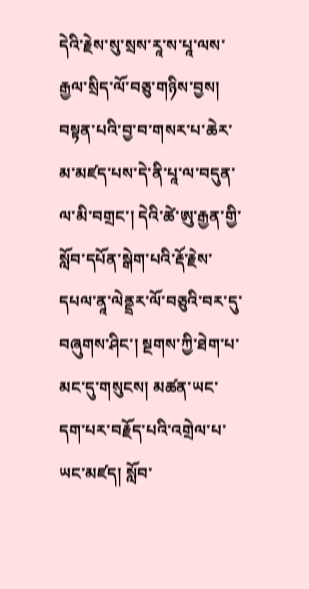དེའི་རྗེས་སུ་སྲས་རཱ་ས་པཱ་ལས་རྒྱལ་སྲིད་ལོ་བཅུ་གཉིས་བྱས། བསྟན་པའི་བྱ་བ་གསར་པ་ཆེར་མ་མཛད་པས་དེ་ནི་པཱ་ལ་བདུན་ལ་མི་བགྲང་། དེའི་ཚེ་ཨུ་རྒྱན་གྱི་སློབ་དཔོན་སྒེག་པའི་རྡོ་རྗེས་དཔལ་ནཱ་ལེནྡྲར་ལོ་བཅུའི་བར་དུ་བཞུགས་ཤིང་། སྔགས་ཀྱི་ཐེག་པ་མང་དུ་གསུངས། མཚན་ཡང་དག་པར་བརྗོད་པའི་འགྲེལ་པ་ཡང་མཛད། སློབ་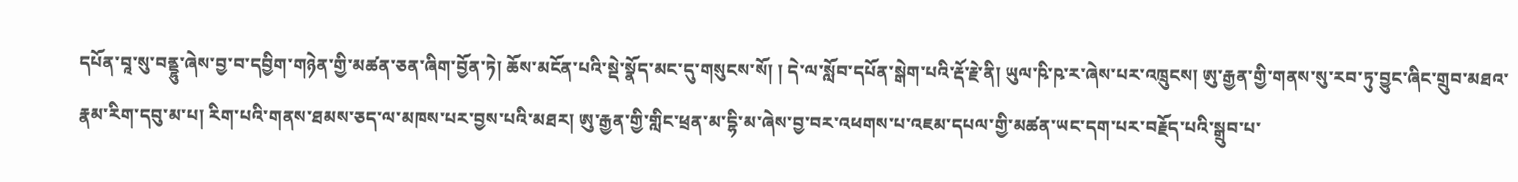དཔོན་བཱ་སུ་བནྡྷུ་ཞེས་བྱ་བ་དབྱིག་གཉེན་གྱི་མཚན་ཅན་ཞིག་བྱོན་ཏེ། ཆོས་མངོན་པའི་སྡེ་སྣོད་མང་དུ་གསུངས་སོ། ། དེ་ལ་སློབ་དཔོན་སྒེག་པའི་རྡོ་རྗེ་ནི། ཡུལ་ཥི་ཥ་ར་ཞེས་པར་འཁྲུངས། ཨུ་རྒྱན་གྱི་གནས་སུ་རབ་ཏུ་བྱུང་ཞིང་གྲུབ་མཐའ་རྣམ་རིག་དབུ་མ་པ། རིག་པའི་གནས་ཐམས་ཅད་ལ་མཁས་པར་བྱས་པའི་མཐར། ཨུ་རྒྱན་གྱི་གླིང་ཕྲན་མ་དྷི་མ་ཞེས་བྱ་བར་འཕགས་པ་འཇམ་དཔལ་གྱི་མཚན་ཡང་དག་པར་བརྗོད་པའི་སྒྲུབ་པ་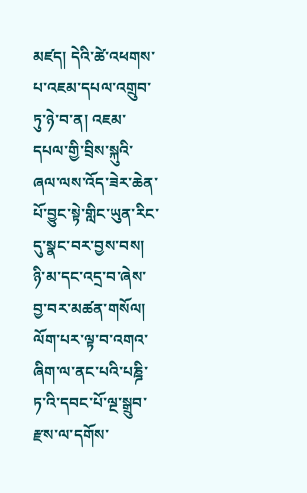མཛད། དེའི་ཚེ་འཕགས་པ་འཇམ་དཔལ་འགྲུབ་ཏུ་ཉེ་བ་ན། འཇམ་དཔལ་གྱི་བྲིས་སྐུའི་ཞལ་ལས་འོད་ཟེར་ཆེན་པོ་བྱུང་སྟེ་གླིང་ཡུན་རིང་དུ་སྣང་བར་བྱས་བས། ཉི་མ་དང་འདྲ་བ་ཞེས་བྱ་བར་མཚན་གསོལ། ལོག་པར་ལྟ་བ་འགའ་ཞིག་ལ་ནང་པའི་པཎྜི་ཏ་འི་དབང་པོ་ལྔ་སྒྲུབ་རྫས་ལ་དགོས་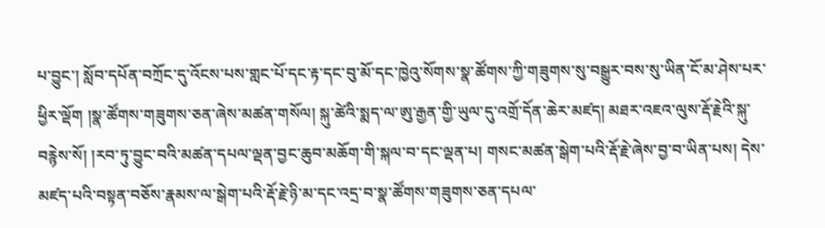པ་བྱུང་། སློབ་དཔོན་བཀྲོང་དུ་འོངས་པས་གླང་པོ་དང་རྟ་དང་བུ་མོ་དང་ཁྱེའུ་སོགས་སྣ་ཚོགས་ཀྱི་གཟུགས་སུ་བསྒྱུར་བས་སུ་ཡིན་ངོ་མ་ཤེས་པར་ཕྱིར་ལྡོག །སྣ་ཚོགས་གཟུགས་ཅན་ཞེས་མཚན་གསོལ། སྐུ་ཚེའི་སྨད་ལ་ཨུ་རྒྱན་གྱི་ཡུལ་དུ་འགྲོ་དོན་ཆེར་མཛད། མཐར་འཇའ་ལུས་རྡོ་རྗེའི་སྐུ་བརྙེས་སོ། །རབ་ཏུ་བྱུང་བའི་མཚན་དཔལ་ལྡན་བྱང་ཆུབ་མཆོག་གི་སྐལ་བ་དང་ལྡན་པ། གསང་མཚན་སྒེག་པའི་རྡོ་རྗེ་ཞེས་བྱ་བ་ཡིན་པས། དེས་མཛད་པའི་བསྟན་བཅོས་རྣམས་ལ་སྒེག་པའི་རྡོ་རྗེ་ཉི་མ་དང་འདྲ་བ་སྣ་ཚོགས་གཟུགས་ཅན་དཔལ་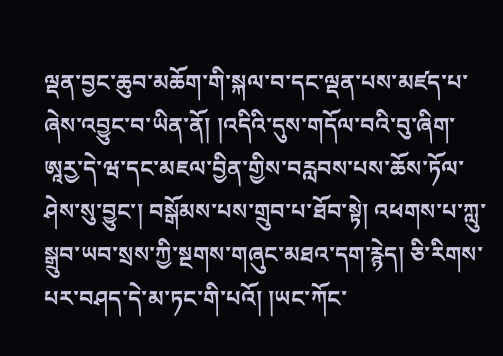ལྡན་བྱང་ཆུབ་མཆོག་གི་སྐལ་བ་དང་ལྡན་པས་མཛད་པ་ཞེས་འབྱུང་བ་ཡིན་ནོ། །འདིའི་དུས་གདོལ་བའི་བུ་ཞིག་ཨཱརྱ་དེ་ཝ་དང་མཇལ་བྱིན་གྱིས་བརླབས་པས་ཆོས་ཏོལ་ཤེས་སུ་བྱུང་། བསྒོམས་པས་གྲུབ་པ་ཐོབ་སྟེ། འཕགས་པ་ཀླུ་སྒྲུབ་ཡབ་སྲས་ཀྱི་སྔགས་གཞུང་མཐའ་དག་རྙེད། ཅི་རིགས་པར་བཤད་དེ་མ་ཏང་གི་པའོ། །ཡང་ཀོང་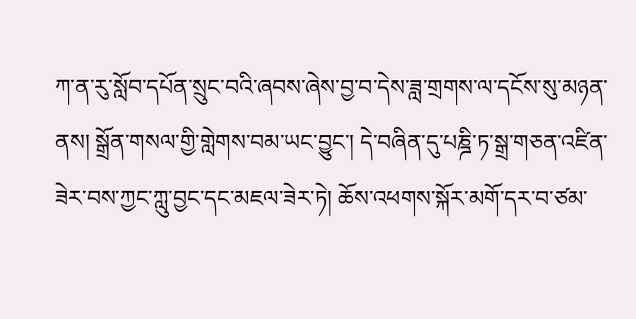ཀ་ན་རུ་སློབ་དཔོན་སྲུང་བའི་ཞབས་ཞེས་བྱ་བ་དེས་ཟླ་གྲགས་ལ་དངོས་སུ་མཉན་ནས། སྒྲོན་གསལ་གྱི་གླེགས་བམ་ཡང་བྱུང་། དེ་བཞིན་དུ་པཎྜི་ཏ་སྒྲ་གཅན་འཛིན་ཟེར་བས་ཀྱང་ཀླུ་བྱང་དང་མཇལ་ཟེར་ཏེ། ཆོས་འཕགས་སྐོར་མགོ་དར་བ་ཙམ་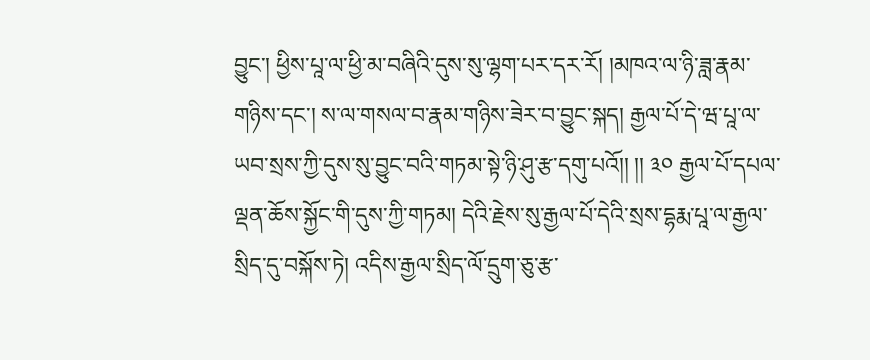བྱུང་། ཕྱིས་པཱ་ལ་ཕྱི་མ་བཞིའི་དུས་སུ་ལྷག་པར་དར་རོ། །མཁའ་ལ་ཉི་ཟླ་རྣམ་གཉིས་དང་། ས་ལ་གསལ་བ་རྣམ་གཉིས་ཟེར་བ་བྱུང་སྐད། རྒྱལ་པོ་དེ་ཝ་པཱ་ལ་ཡབ་སྲས་ཀྱི་དུས་སུ་བྱུང་བའི་གཏམ་སྟེ་ཉི་ཤུ་རྩ་དགུ་པའོ།། །། ༣༠ རྒྱལ་པོ་དཔལ་ལྡན་ཆོས་སྐྱོང་གི་དུས་ཀྱི་གཏམ། དེའི་རྗེས་སུ་རྒྱལ་པོ་དེའི་སྲས་དྷརྨ་པཱ་ལ་རྒྱལ་སྲིད་དུ་བསྐོས་ཏེ། འདིས་རྒྱལ་སྲིད་ལོ་དྲུག་ཅུ་རྩ་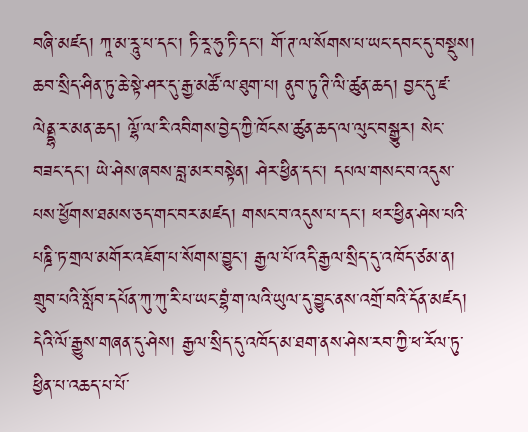བཞི་མཛད། ཀཱ་མ་རཱུ་པ་དང་། ཏི་རཱ་ཧུ་ཏི་དང་། གོ་ཊ་ལ་སོགས་པ་ཡང་དབང་དུ་བསྡུས། ཆབ་སྲིད་ཤིན་ཏུ་ཆེ་སྟེ་ཤར་དུ་རྒྱ་མཚོ་ལ་ཐུག་པ། ནུབ་ཏུ་ཊི་ལི་ཚུན་ཆད། བྱང་དུ་ཛ་ལེནྡྷ་ར་མན་ཆད། ལྷོ་ལ་རི་འབིགས་བྱེད་ཀྱི་ཁོངས་ཚུན་ཆད་ལ་ལུང་བསྒྱུར། སེང་བཟང་དང་། ཡེ་ཤེས་ཞབས་བླ་མར་བསྟེན། ཤེར་ཕྱིན་དང་། དཔལ་གསང་བ་འདུས་པས་ཕྱོགས་ཐམས་ཅད་གང་བར་མཛད། གསང་བ་འདུས་པ་དང་། ཕར་ཕྱིན་ཤེས་པའི་པཎྜི་ཏ་གྲལ་མགོར་འཇོག་པ་སོགས་བྱུང་། རྒྱལ་པོ་འདི་རྒྱལ་སྲིད་དུ་འཁོད་ཙམ་ན། གྲུབ་པའི་སློབ་དཔོན་ཀུ་ཀུ་རི་པ་ཡང་བྷཾ་ག་ལའི་ཡུལ་དུ་བྱུང་ནས་འགྲོ་བའི་དོན་མཛད། དེའི་ལོ་རྒྱུས་གཞན་དུ་ཤེས། རྒྱལ་སྲིད་དུ་འཁོད་མ་ཐག་ནས་ཤེས་རབ་ཀྱི་ཕ་རོལ་ཏུ་ཕྱིན་པ་འཆད་པ་པོ་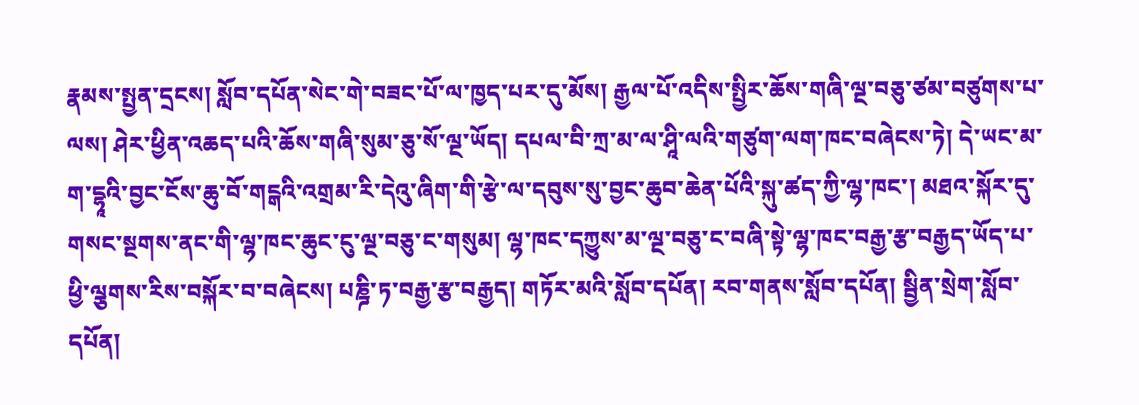རྣམས་སྤྱན་དྲངས། སློབ་དཔོན་སེང་གེ་བཟང་པོ་ལ་ཁྱད་པར་དུ་མོས། རྒྱལ་པོ་འདིས་སྤྱིར་ཆོས་གཞི་ལྔ་བཅུ་ཙམ་བཙུགས་པ་ལས། ཤེར་ཕྱིན་འཆད་པའི་ཆོས་གཞི་སུམ་ཅུ་སོ་ལྔ་ཡོད། དཔལ་བི་ཀྲ་མ་ལ་ཤཱི་ལའི་གཙུག་ལག་ཁང་བཞེངས་ཏེ། དེ་ཡང་མ་ག་དྷཱའི་བྱང་ངོས་ཆུ་བོ་གངྒའི་འགྲམ་རི་དེའུ་ཞིག་གི་རྩེ་ལ་དབུས་སུ་བྱང་ཆུབ་ཆེན་པོའི་སྐུ་ཚད་ཀྱི་ལྷ་ཁང་། མཐའ་སྐོར་དུ་གསང་སྔགས་ནང་གི་ལྷ་ཁང་ཆུང་ངུ་ལྔ་བཅུ་ང་གསུམ། ལྷ་ཁང་དཀྱུས་མ་ལྔ་བཅུ་ང་བཞི་སྟེ་ལྷ་ཁང་བརྒྱ་རྩ་བརྒྱད་ཡོད་པ་ཕྱི་ལྕགས་རིས་བསྐོར་བ་བཞེངས། པཎྜི་ཏ་བརྒྱ་རྩ་བརྒྱད། གཏོར་མའི་སློབ་དཔོན། རབ་གནས་སློབ་དཔོན། སྦྱིན་སྲེག་སློབ་དཔོན།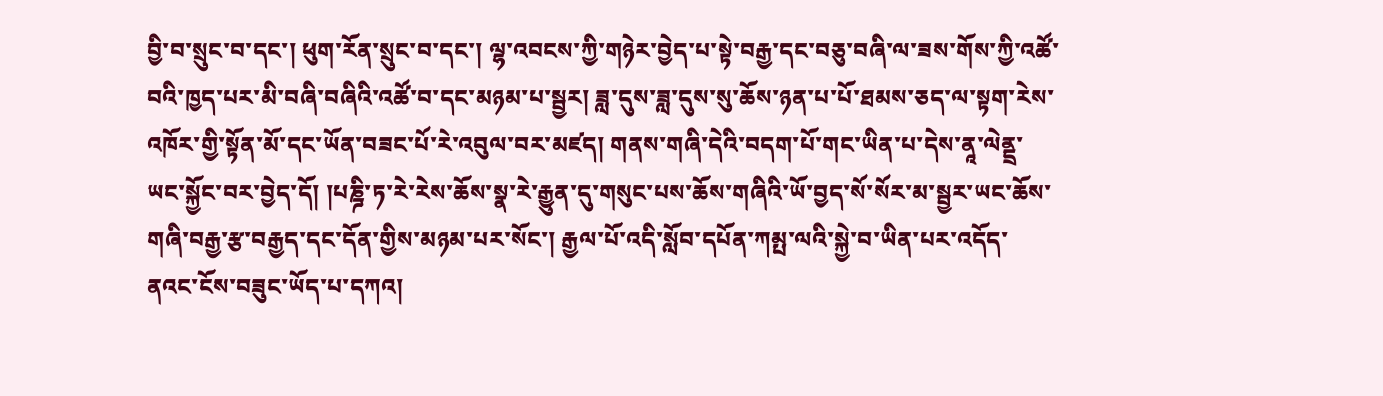བྱི་བ་སྲུང་བ་དང་། ཕུག་རོན་སྲུང་བ་དང་། ལྷ་འབངས་ཀྱི་གཉེར་བྱེད་པ་སྟེ་བརྒྱ་དང་བཅུ་བཞི་ལ་ཟས་གོས་ཀྱི་འཚོ་བའི་ཁྱད་པར་མི་བཞི་བཞིའི་འཚོ་བ་དང་མཉམ་པ་སྦྱར། ཟླ་དུས་ཟླ་དུས་སུ་ཆོས་ཉན་པ་པོ་ཐམས་ཅད་ལ་སྟག་རེས་འཁོར་གྱི་སྟོན་མོ་དང་ཡོན་བཟང་པོ་རེ་འབུལ་བར་མཛད། གནས་གཞི་དེའི་བདག་པོ་གང་ཡིན་པ་དེས་ནཱ་ལེནྡྲ་ཡང་སྐྱོང་བར་བྱེད་དོ། །པཎྜི་ཏ་རེ་རེས་ཆོས་སྣ་རེ་རྒྱུན་དུ་གསུང་པས་ཆོས་གཞིའི་ཡོ་བྱད་སོ་སོར་མ་སྦྱར་ཡང་ཆོས་གཞི་བརྒྱ་རྩ་བརྒྱད་དང་དོན་གྱིས་མཉམ་པར་སོང་། རྒྱལ་པོ་འདི་སློབ་དཔོན་ཀམྤ་ལའི་སྐྱེ་བ་ཡིན་པར་འདོད་ནའང་ངོས་བཟུང་ཡོད་པ་དཀའ།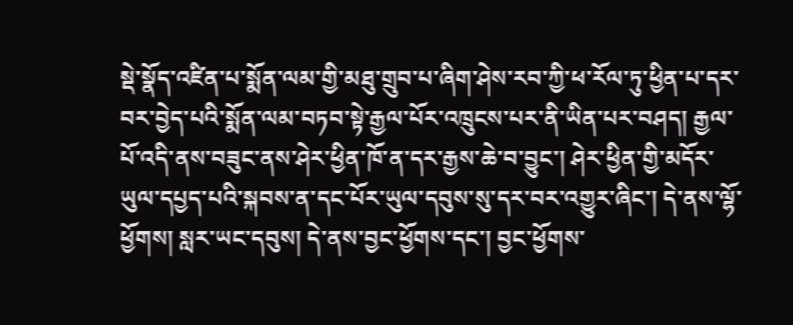སྡེ་སྣོད་འཛིན་པ་སྨོན་ལམ་གྱི་མཐུ་གྲུབ་པ་ཞིག་ཤེས་རབ་ཀྱི་ཕ་རོལ་ཏུ་ཕྱིན་པ་དར་བར་བྱེད་པའི་སྨོན་ལམ་བཏབ་སྟེ་རྒྱལ་པོར་འཁྲུངས་པར་ནི་ཡིན་པར་བཤད། རྒྱལ་པོ་འདི་ནས་བཟུང་ནས་ཤེར་ཕྱིན་ཁོ་ན་དར་རྒྱས་ཆེ་བ་བྱུང་། ཤེར་ཕྱིན་གྱི་མདོར་ཡུལ་དཔྱད་པའི་སྐབས་ན་དང་པོར་ཡུལ་དབུས་སུ་དར་བར་འགྱུར་ཞིང་། དེ་ནས་ལྷོ་ཕྱོགས། སླར་ཡང་དབུས། དེ་ནས་བྱང་ཕྱོགས་དང་། བྱང་ཕྱོགས་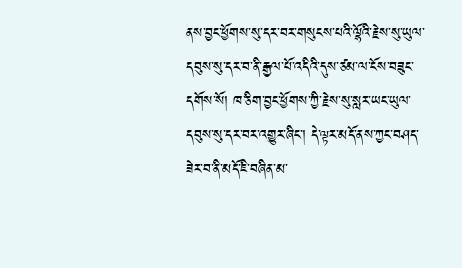ནས་བྱང་ཕྱོགས་སུ་དར་བར་གསུངས་པའི་ལྷོའི་རྗེས་སུ་ཡུལ་དབུས་སུ་དར་བ་ནི་རྒྱལ་པོ་འདིའི་དུས་ཙམ་ལ་ངོས་བཟུང་དགོས་སོ། ཁ་ཅིག་བྱང་ཕྱོགས་ཀྱི་རྗེས་སུ་སླར་ཡང་ཡུལ་དབུས་སུ་དར་བར་འགྱུར་ཞིང་། དེ་ལྟར་མདོ་ནས་ཀྱང་བཤད་ཟེར་བ་ནི་མདོ་ཇི་བཞིན་མ་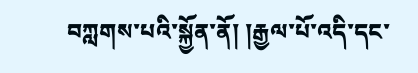བཀླགས་པའི་སྐྱོན་ནོ། །རྒྱལ་པོ་འདི་དང་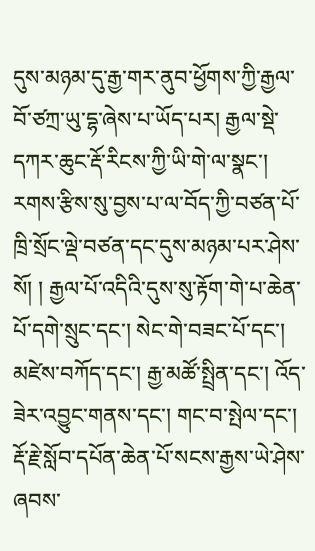དུས་མཉམ་དུ་རྒྱ་གར་ནུབ་ཕྱོགས་ཀྱི་རྒྱལ་བོ་ཙཀྲ་ཡུ་དྷ་ཞེས་པ་ཡོད་པར། རྒྱལ་སྡེ་དཀར་ཆུང་རྡོ་རིངས་ཀྱི་ཡི་གེ་ལ་སྣང་། རགས་རྩིས་སུ་བྱས་པ་ལ་བོད་ཀྱི་བཙན་པོ་ཁྲི་སྲོང་ལྡེ་བཙན་དང་དུས་མཉམ་པར་ཤེས་སོ། ། རྒྱལ་པོ་འདིའི་དུས་སུ་རྟོག་གེ་པ་ཆེན་པོ་དགེ་སྲུང་དང་། སེང་གེ་བཟང་པོ་དང་། མཛེས་བཀོད་དང་། རྒྱ་མཚོ་སྤྲིན་དང་། འོད་ཟེར་འབྱུང་གནས་དང་། གང་བ་སྤེལ་དང་། རྡོ་རྗེ་སློབ་དཔོན་ཆེན་པོ་སངས་རྒྱས་ཡེ་ཤེས་ཞབས་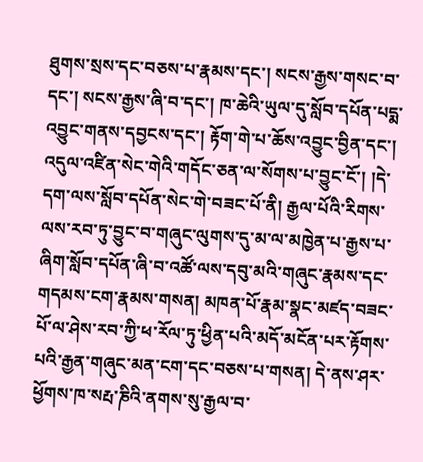ཐུགས་སྲས་དང་བཅས་པ་རྣམས་དང་། སངས་རྒྱས་གསང་བ་དང་། སངས་རྒྱས་ཞི་བ་དང་། ཁ་ཆེའི་ཡུལ་དུ་སློབ་དཔོན་པདྨ་འབྱུང་གནས་དབྱངས་དང་། རྟོག་གེ་པ་ཆོས་འབྱུང་བྱིན་དང་། འདུལ་འཛིན་སེང་གེའི་གདོང་ཅན་ལ་སོགས་པ་བྱུང་ངོ་། །དེ་དག་ལས་སློབ་དཔོན་སེང་གེ་བཟང་པོ་ནི། རྒྱལ་པོའི་རིགས་ལས་རབ་ཏུ་བྱུང་བ་གཞུང་ལུགས་དུ་མ་ལ་མཁྱེན་པ་རྒྱས་པ་ཞིག་སློབ་དཔོན་ཞི་བ་འཚོ་ལས་དབུ་མའི་གཞུང་རྣམས་དང་གདམས་ངག་རྣམས་གསན། མཁན་པོ་རྣམ་སྣང་མཛད་བཟང་པོ་ལ་ཤེས་རབ་ཀྱི་ཕ་རོལ་ཏུ་ཕྱིན་པའི་མདོ་མངོན་པར་རྟོགས་པའི་རྒྱན་གཞུང་མན་ངག་དང་བཅས་པ་གསན། དེ་ནས་ཤར་ཕྱོགས་ཁ་སརྤ་ཎིའི་ནགས་སུ་རྒྱལ་བ་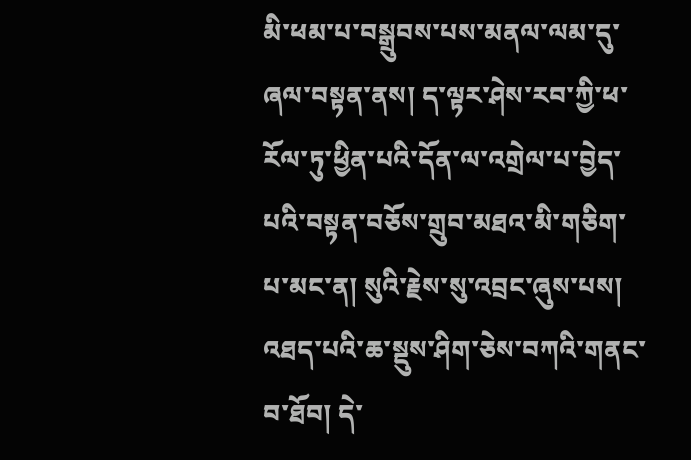མི་ཕམ་པ་བསྒྲུབས་པས་མནལ་ལམ་དུ་ཞལ་བསྟན་ནས། ད་ལྟར་ཤེས་རབ་ཀྱི་ཕ་རོལ་ཏུ་ཕྱིན་པའི་དོན་ལ་འགྲེལ་པ་བྱེད་པའི་བསྟན་བཅོས་གྲུབ་མཐའ་མི་གཅིག་པ་མང་ན། སུའི་རྗེས་སུ་འབྲང་ཞུས་པས། འཐད་པའི་ཆ་སྡུས་ཤིག་ཅེས་བཀའི་གནང་བ་ཐོབ། དེ་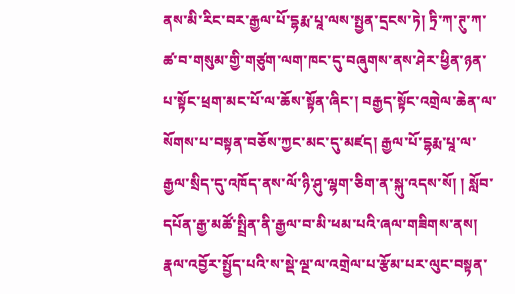ནས་མི་རིང་བར་རྒྱལ་པོ་དྷརྨ་པཱ་ལས་སྤྱན་དྲངས་ཏེ། ཏྲི་ཀ་ཊུ་ཀ་ཚ་བ་གསུམ་གྱི་གཙུག་ལག་ཁང་དུ་བཞུགས་ནས་ཤེར་ཕྱིན་ཉན་པ་སྟོང་ཕྲག་མང་པོ་ལ་ཆོས་སྟོན་ཞིང་། བརྒྱད་སྟོང་འགྲེལ་ཆེན་ལ་སོགས་པ་བསྟན་བཅོས་ཀྱང་མང་དུ་མཛད། རྒྱལ་པོ་དྷརྨ་པཱ་ལ་རྒྱལ་སྲིད་དུ་འཁོད་ནས་ལོ་ཉི་ཤུ་ལྷག་ཅིག་ན་སྐུ་འདས་སོ། ། སློབ་དཔོན་རྒྱ་མཚོ་སྤྲིན་ནི་རྒྱལ་བ་མི་ཕམ་པའི་ཞལ་གཟིགས་ནས། རྣལ་འབྱོར་སྤྱོད་པའི་ས་སྡེ་ལྔ་ལ་འགྲེལ་པ་རྩོམ་པར་ལུང་བསྟན་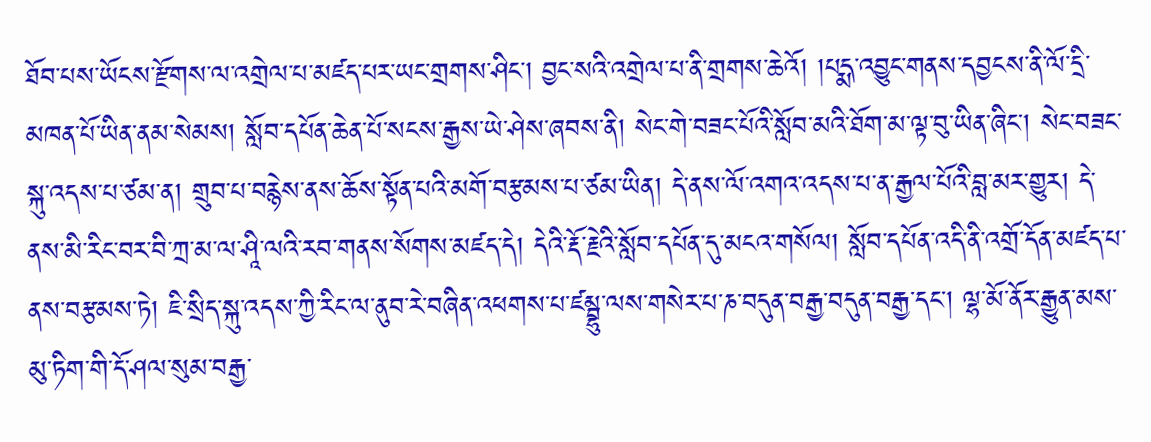ཐོབ་པས་ཡོངས་རྫོགས་ལ་འགྲེལ་པ་མཛད་པར་ཡང་གྲགས་ཤིང་། བྱང་སའི་འགྲེལ་པ་ནི་གྲགས་ཆེའོ། །པདྨ་འབྱུང་གནས་དབྱངས་ནི་ལོ་དྲི་མཁན་པོ་ཡིན་ནམ་སེམས། སློབ་དཔོན་ཆེན་པོ་སངས་རྒྱས་ཡེ་ཤེས་ཞབས་ནི། སེང་གེ་བཟང་པོའི་སློབ་མའི་ཐོག་མ་ལྟ་བུ་ཡིན་ཞིང་། སེང་བཟང་སྐུ་འདས་པ་ཙམ་ན། གྲུབ་པ་བརྙེས་ནས་ཆོས་སྟོན་པའི་མགོ་བརྩམས་པ་ཙམ་ཡིན། དེ་ནས་ལོ་འགའ་འདས་པ་ན་རྒྱལ་པོའི་བླ་མར་གྱུར། དེ་ནས་མི་རིང་བར་བི་ཀྲ་མ་ལ་ཤཱི་ལའི་རབ་གནས་སོགས་མཛད་དེ། དེའི་རྡོ་རྗེའི་སློབ་དཔོན་དུ་མངའ་གསོལ། སློབ་དཔོན་འདི་ནི་འགྲོ་དོན་མཛད་པ་ནས་བརྩམས་ཏེ། ཇི་སྲིད་སྐུ་འདས་ཀྱི་རིང་ལ་ནུབ་རེ་བཞིན་འཕགས་པ་ཛམྦྷུ་ལས་གསེར་པ་ཎ་བདུན་བརྒྱ་བདུན་བརྒྱ་དང་། ལྷ་མོ་ནོར་རྒྱུན་མས་མུ་ཏིག་གི་དོ་ཤལ་སུམ་བརྒྱ་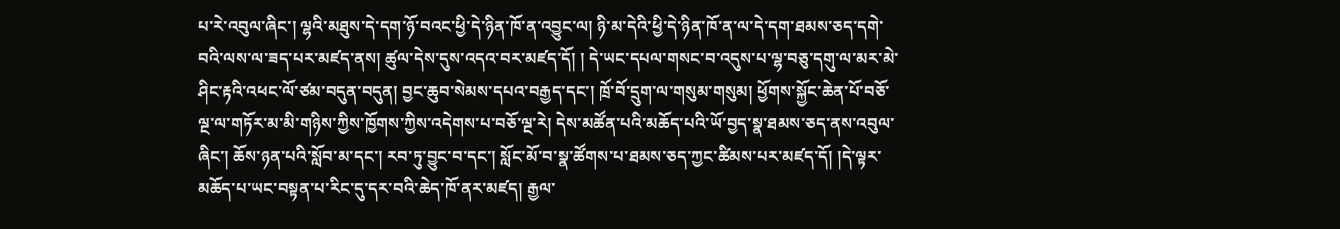པ་རེ་འབུལ་ཞིང་། ལྷའི་མཐུས་དེ་དག་ཉོ་བའང་ཕྱི་དེ་ཉིན་ཁོ་ན་འབྱུང་ལ། ཉི་མ་དེའི་ཕྱི་དེ་ཉིན་ཁོ་ན་ལ་དེ་དག་ཐམས་ཅད་དགེ་བའི་ལས་ལ་ཟད་པར་མཛད་ནས། ཚུལ་དེས་དུས་འདའ་བར་མཛད་དོ། ། དེ་ཡང་དཔལ་གསང་བ་འདུས་པ་ལྷ་བཅུ་དགུ་ལ་མར་མེ་ཤིང་རྟའི་འཕང་ལོ་ཙམ་བདུན་བདུན། བྱང་ཆུབ་སེམས་དཔའ་བརྒྱད་དང་། ཁྲོ་བོ་དྲུག་ལ་གསུམ་གསུམ། ཕྱོགས་སྐྱོང་ཆེན་པོ་བཅོ་ལྔ་ལ་གཏོར་མ་མི་གཉིས་ཀྱིས་ཁྱོགས་ཀྱིས་འདེགས་པ་བཅོ་ལྔ་རེ། དེས་མཚོན་པའི་མཆོད་པའི་ཡོ་བྱད་སྣ་ཐམས་ཅད་ནས་འབུལ་ཞིང་། ཆོས་ཉན་པའི་སློབ་མ་དང་། རབ་ཏུ་བྱུང་བ་དང་། སློང་མོ་བ་སྣ་ཚོགས་པ་ཐམས་ཅད་ཀྱང་ཚིམས་པར་མཛད་དོ། །དེ་ལྟར་མཆོད་པ་ཡང་བསྟན་པ་རིང་དུ་དར་བའི་ཆེད་ཁོ་ནར་མཛད། རྒྱལ་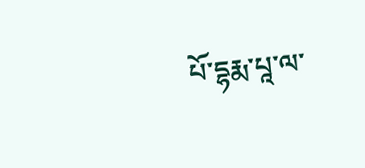པོ་དྷརྨ་པཱ་ལ་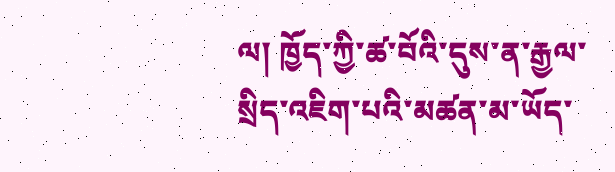ལ། ཁྱོད་ཀྱི་ཚ་བོའི་དུས་ན་རྒྱལ་སྲིད་འཇིག་པའི་མཚན་མ་ཡོད་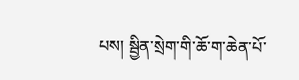པས། སྦྱིན་སྲེག་གི་ཆོ་ག་ཆེན་པོ་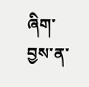ཞིག་བྱས་ན་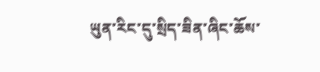ཡུན་རིང་དུ་སྲིད་ཟིན་ཞིང་ཆོས་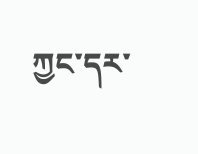ཀྱང་དར་